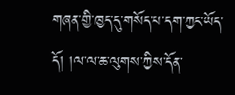གཞན་གྱི་ཁྱད་དུ་གསོད་པ་དག་ཀྱང་ཡོད་དོ། །ལ་ལ་ཆ་ལུགས་ཀྱིས་དོན་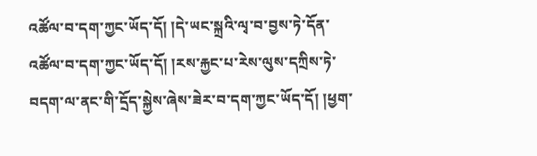འཚོལ་བ་དག་ཀྱང་ཡོད་དོ། །དེ་ཡང་སྐྲའི་ལྭ་བ་བྱས་ཏེ་དོན་འཚོལ་བ་དག་ཀྱང་ཡོད་དོ། །རས་རྐྱང་པ་རེས་ལུས་དཀྲིས་ཏེ་བདག་ལ་ནང་གི་དྲོད་སྐྱེས་ཞེས་ཟེར་བ་དག་ཀྱང་ཡོད་དོ། །ཕྱག་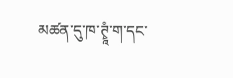མཚན་དུ་ཁ་ཊྭཱཾ་ག་དང་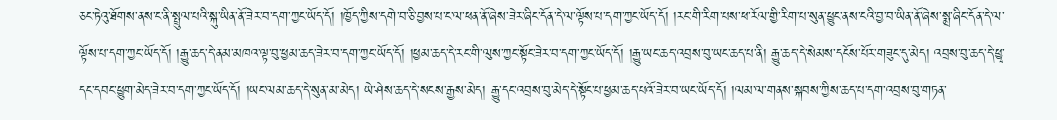ཅང་ཏེའུ་ཐོགས་ནས་ང་ནི་སྤྲུལ་པའི་སྐུ་ཡིན་ནོ་ཟེར་བ་དག་ཀྱང་ཡོད་དོ། །ཁྱོད་ཀྱིས་དགེ་བ་ཅི་བྱས་པ་ང་ལ་ཕན་ནོ་ཞེས་ཟེར་ཞིང་དོན་དེ་ལ་ལྟོས་པ་དག་ཀྱང་ཡོད་དོ། །རང་གི་རིག་པས་ཕ་རོལ་གྱི་རིག་པ་སུན་ཕྱུང་ནས་ངའི་བྱ་བ་ཡིན་ནོ་ཞེས་སྨྲ་ཞིང་དོན་དེ་ལ་ལྟོས་པ་དག་ཀྱང་ཡོད་དོ། །རྒྱུ་ཆད་དེ་ནམ་མཁའ་ལྟ་བུ་ཕྱམ་ཆད་ཟེར་བ་དག་ཀྱང་ཡོད་དོ། །ཕྱམ་ཆད་དེ་རང་གི་ལུས་ཀྱང་སྟོང་ཟེར་བ་དག་ཀྱང་ཡོད་དོ། །རྒྱུ་ཡང་ཆད་འབྲས་བུ་ཡང་ཆད་པ་ནི། རྒྱུ་ཆད་དེ་སེམས་དངོས་པོར་གཟུང་དུ་མེད། འབྲས་བུ་ཆད་དེ་ཕྱྭ་དང་དབང་ཕྱུག་མེད་ཟེར་བ་དག་ཀྱང་ཡོད་དོ། །ཡང་ལམ་ཆད་དེ་སུན་མ་མེད། ཡེ་ཤེས་ཆད་དེ་སངས་རྒྱས་མེད། རྒྱུ་དང་འབྲས་བུ་མེད་དེ་སྟོང་པ་ཕྱམ་ཆད་པའོ་ཟེར་བ་ཡང་ཡོད་དོ། །ལམ་ལ་གནས་སྐབས་ཀྱིས་ཆད་པ་དག་འབྲས་བུ་གཏན་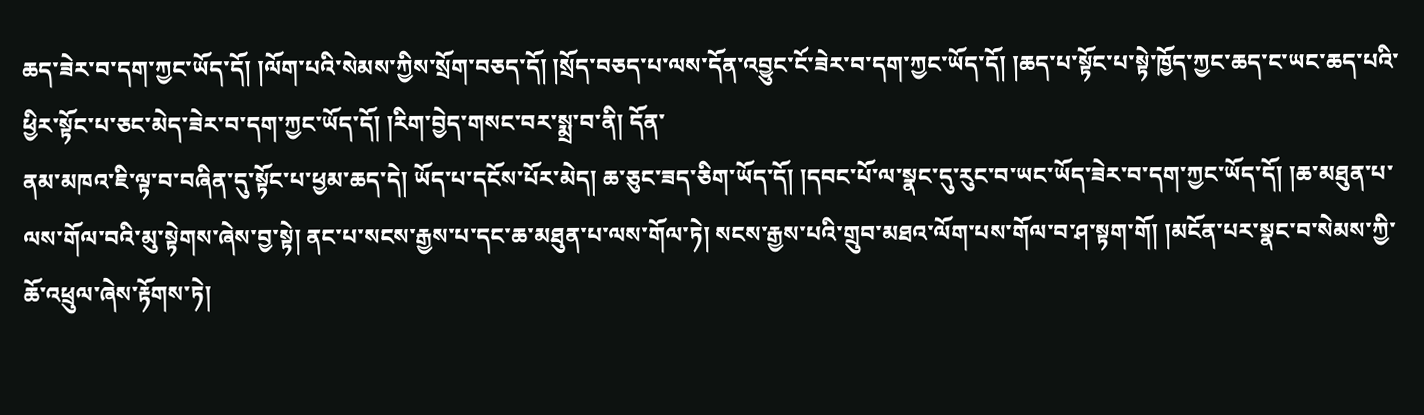ཆད་ཟེར་བ་དག་ཀྱང་ཡོད་དོ། །ལོག་པའི་སེམས་ཀྱིས་སྲོག་བཅད་དོ། །སྲོད་བཅད་པ་ལས་དོན་འབྱུང་ངོ་ཟེར་བ་དག་ཀྱང་ཡོད་དོ། །ཆད་པ་སྟོང་པ་སྟེ་ཁྱོད་ཀྱང་ཆད་ང་ཡང་ཆད་པའི་ཕྱིར་སྟོང་པ་ཅང་མེད་ཟེར་བ་དག་ཀྱང་ཡོད་དོ། །རིག་བྱེད་གསང་བར་སྨྲ་བ་ནི། དོན་
ནམ་མཁའ་ཇི་ལྟ་བ་བཞིན་དུ་སྟོང་པ་ཕྱམ་ཆད་དེ། ཡོད་པ་དངོས་པོར་མེད། ཆ་ཅུང་ཟད་ཅིག་ཡོད་དོ། །དབང་པོ་ལ་སྣང་དུ་རུང་བ་ཡང་ཡོད་ཟེར་བ་དག་ཀྱང་ཡོད་དོ། །ཆ་མཐུན་པ་ལས་གོལ་བའི་མུ་སྟེགས་ཞེས་བྱ་སྟེ། ནང་པ་སངས་རྒྱས་པ་དང་ཆ་མཐུན་པ་ལས་གོལ་ཏེ། སངས་རྒྱས་པའི་གྲུབ་མཐའ་ལོག་པས་གོལ་བ་ཤ་སྟག་གོ། །མངོན་པར་སྣང་བ་སེམས་ཀྱི་ཆོ་འཕྲུལ་ཞེས་རྟོགས་ཏེ།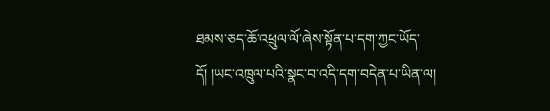ཐམས་ཅད་ཆོ་འཕྲུལ་ལོ་ཞེས་སྟོན་པ་དག་ཀྱང་ཡོད་དོ། །ཡང་འཁྲུལ་པའི་སྣང་བ་འདི་དག་བདེན་པ་ཡིན་ལ།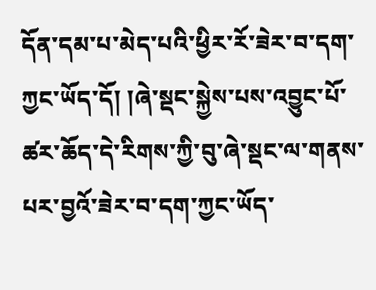དོན་དམ་པ་མེད་པའི་ཕྱིར་རོ་ཟེར་བ་དག་ཀྱང་ཡོད་དོ། །ཞེ་སྡང་སྐྱེས་པས་འབྱུང་པོ་ཚར་ཆོད་དེ་རིགས་ཀྱི་བུ་ཞེ་སྡང་ལ་གནས་པར་བྱའོ་ཟེར་བ་དག་ཀྱང་ཡོད་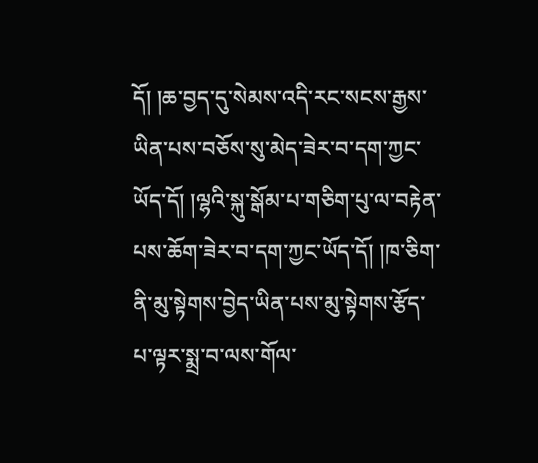དོ། །ཆ་བྱད་དུ་སེམས་འདི་རང་སངས་རྒྱས་ཡིན་པས་བཅོས་སུ་མེད་ཟེར་བ་དག་ཀྱང་ཡོད་དོ། །ལྷའི་སྐུ་སྒོམ་པ་གཅིག་པུ་ལ་བརྟེན་པས་ཆོག་ཟེར་བ་དག་ཀྱང་ཡོད་དོ། །ཁ་ཅིག་ནི་མུ་སྟེགས་བྱེད་ཡིན་པས་མུ་སྟེགས་རྩོད་པ་ལྟར་སྨྲ་བ་ལས་གོལ་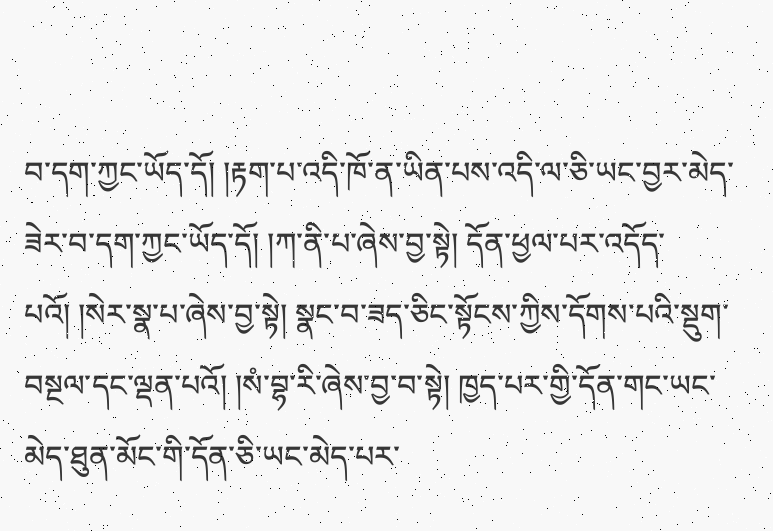བ་དག་ཀྱང་ཡོད་དོ། །རྟག་པ་འདི་ཁོ་ན་ཡིན་པས་འདི་ལ་ཅི་ཡང་བྱར་མེད་ཟེར་བ་དག་ཀྱང་ཡོད་དོ། །ཀ་ནི་པ་ཞེས་བྱ་སྟེ། དོན་ཕྱལ་པར་འདོད་པའོ། །སེར་སྣ་པ་ཞེས་བྱ་སྟེ། སྣང་བ་ཟད་ཅིང་སྟོངས་ཀྱིས་དོགས་པའི་སྡུག་བསྔལ་དང་ལྡན་པའོ། །སཾ་བྷ་རི་ཞེས་བྱ་བ་སྟེ། ཁྱད་པར་གྱི་དོན་གང་ཡང་མེད་ཐུན་མོང་གི་དོན་ཅི་ཡང་མེད་པར་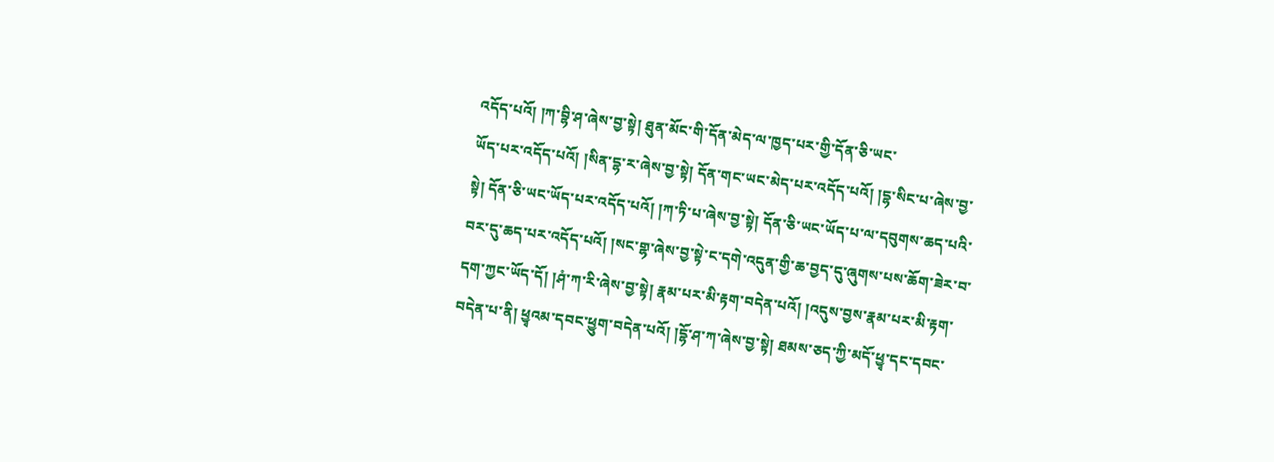འདོད་པའོ། །ཀ་བྷི་ཤ་ཞེས་བྱ་སྟེ། ཐུན་མོང་གི་དོན་མེད་ལ་ཁྱད་པར་གྱི་དོན་ཅི་ཡང་
ཡོད་པར་འདོད་པའོ། །སིན་དྷ་ར་ཞེས་བྱ་སྟེ། དོན་གང་ཡང་མེད་པར་འདོད་པའོ། །དྷ་སིང་པ་ཞེས་བྱ་སྟེ། དོན་ཅི་ཡང་ཡོད་པར་འདོད་པའོ། །ཀ་ཏི་པ་ཞེས་བྱ་སྟེ། དོན་ཅི་ཡང་ཡོད་པ་ལ་དབུགས་ཆད་པའི་བར་དུ་ཆད་པར་འདོད་པའོ། །སང་གྷ་ཞེས་བྱ་སྟེ་ང་དགེ་འདུན་གྱི་ཆ་བྱད་དུ་ཞུགས་པས་ཆོག་ཟེར་བ་དག་ཀྱང་ཡོད་དོ། །ཤཾ་ཀ་རི་ཞེས་བྱ་སྟེ། རྣམ་པར་མི་རྟག་བདེན་པའོ། །འདུས་བྱས་རྣམ་པར་མི་རྟག་བདེན་པ་ནི། ཕྱྭའམ་དབང་ཕྱུག་བདེན་པའོ། །དྷོ་ཤ་ཀ་ཞེས་བྱ་སྟེ། ཐམས་ཅད་ཀྱི་མདོ་ཕྱྭ་དང་དབང་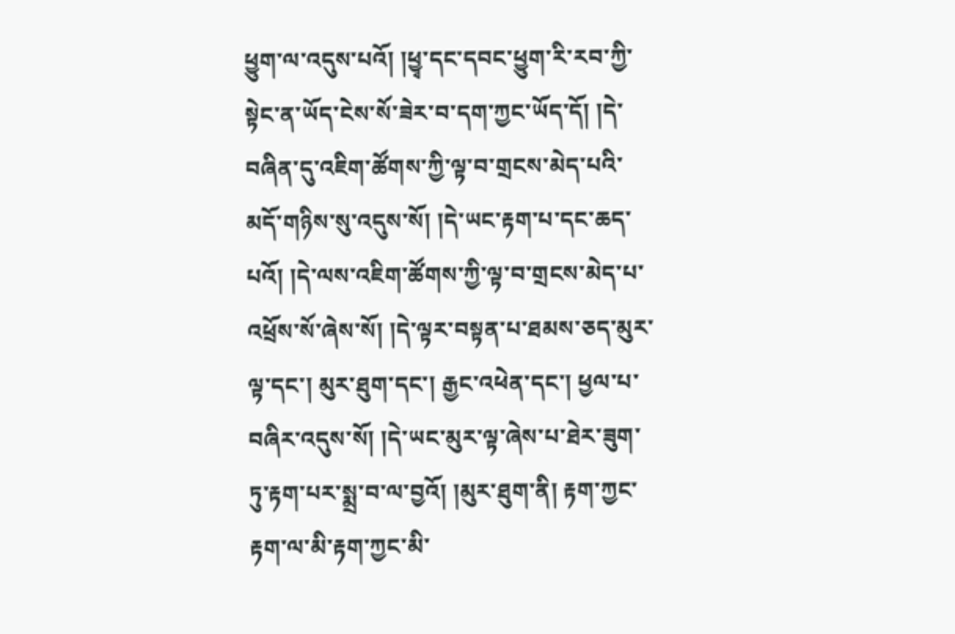ཕྱུག་ལ་འདུས་པའོ། །ཕྱྭ་དང་དབང་ཕྱུག་རི་རབ་ཀྱི་སྟེང་ན་ཡོད་ངེས་སོ་ཟེར་བ་དག་ཀྱང་ཡོད་དོ། །དེ་བཞིན་དུ་འཇིག་ཚོགས་ཀྱི་ལྟ་བ་གྲངས་མེད་པའི་མདོ་གཉིས་སུ་འདུས་སོ། །དེ་ཡང་རྟག་པ་དང་ཆད་པའོ། །དེ་ལས་འཇིག་ཚོགས་ཀྱི་ལྟ་བ་གྲངས་མེད་པ་འཕྲོས་སོ་ཞེས་སོ། །དེ་ལྟར་བསྟན་པ་ཐམས་ཅད་མུར་ལྟ་དང་། མུར་ཐུག་དང་། རྒྱང་འཕེན་དང་། ཕྱལ་པ་བཞིར་འདུས་སོ། །དེ་ཡང་མུར་ལྟ་ཞེས་པ་ཐེར་ཟུག་ཏུ་རྟག་པར་སྨྲ་བ་ལ་བྱའོ། །མུར་ཐུག་ནི། རྟག་ཀྱང་རྟག་ལ་མི་རྟག་ཀྱང་མི་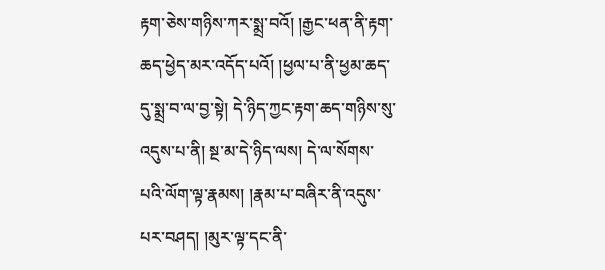རྟག་ཅེས་གཉིས་ཀར་སྨྲ་བའོ། །རྒྱང་ཕན་ནི་རྟག་ཆད་ཕྱེད་མར་འདོད་པའོ། །ཕྱལ་པ་ནི་ཕྱམ་ཆད་དུ་སྨྲ་བ་ལ་བྱ་སྟེ། དེ་ཉིད་ཀྱང་རྟག་ཆད་གཉིས་སུ་འདུས་པ་ནི། སྔ་མ་དེ་ཉིད་ལས། དེ་ལ་སོགས་པའི་ལོག་ལྟ་རྣམས། །རྣམ་པ་བཞིར་ནི་འདུས་པར་བཤད། །མུར་ལྟ་དང་ནི་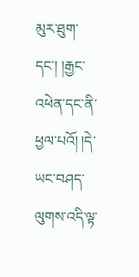མུར་ཐུག་དང་། །རྒྱང་འཕེན་དང་ནི་
ཕྱལ་པའོ། །དེ་ཡང་བཤད་ལུགས་འདི་ལྟ་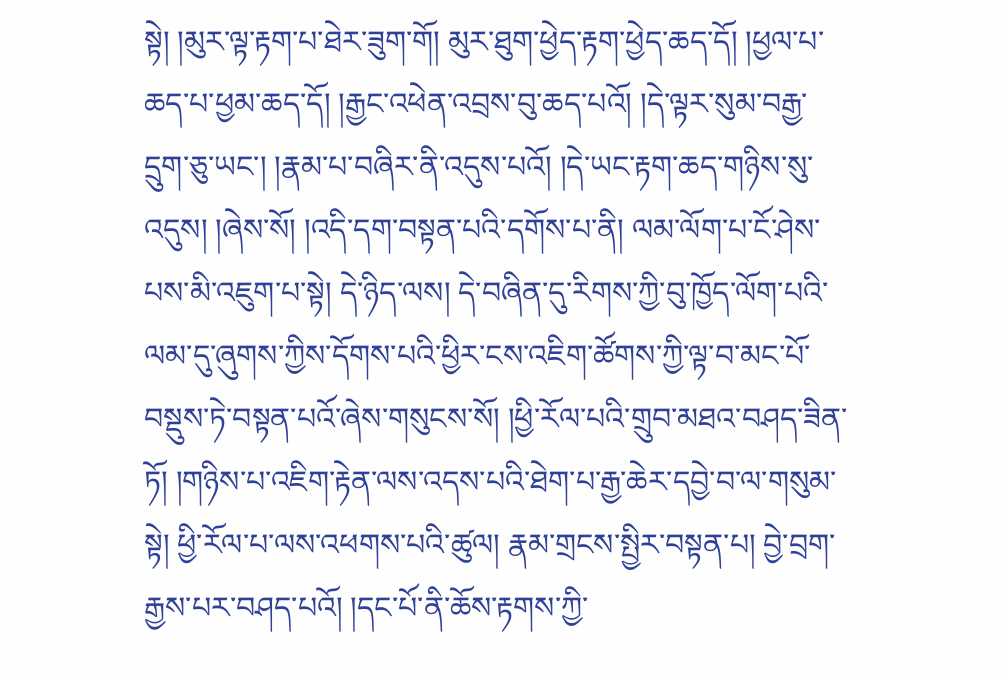སྟེ། །མུར་ལྟ་རྟག་པ་ཐེར་ཟུག་གོ། མུར་ཐུག་ཕྱེད་རྟག་ཕྱེད་ཆད་དོ། །ཕྱལ་པ་ཆད་པ་ཕྱམ་ཆད་དོ། །རྒྱང་འཕེན་འབྲས་བུ་ཆད་པའོ། །དེ་ལྟར་སུམ་བརྒྱ་དྲུག་ཅུ་ཡང་། །རྣམ་པ་བཞིར་ནི་འདུས་པའོ། །དེ་ཡང་རྟག་ཆད་གཉིས་སུ་འདུས། །ཞེས་སོ། །འདི་དག་བསྟན་པའི་དགོས་པ་ནི། ལམ་ལོག་པ་ངོ་ཤེས་པས་མི་འཇུག་པ་སྟེ། དེ་ཉིད་ལས། དེ་བཞིན་དུ་རིགས་ཀྱི་བུ་ཁྱོད་ལོག་པའི་ལམ་དུ་ཞུགས་ཀྱིས་དོགས་པའི་ཕྱིར་ངས་འཇིག་ཚོགས་ཀྱི་ལྟ་བ་མང་པོ་བསྡུས་ཏེ་བསྟན་པའོ་ཞེས་གསུངས་སོ། །ཕྱི་རོལ་པའི་གྲུབ་མཐའ་བཤད་ཟིན་ཏོ། །གཉིས་པ་འཇིག་རྟེན་ལས་འདས་པའི་ཐེག་པ་རྒྱ་ཆེར་དབྱེ་བ་ལ་གསུམ་སྟེ། ཕྱི་རོལ་པ་ལས་འཕགས་པའི་ཚུལ། རྣམ་གྲངས་སྤྱིར་བསྟན་པ། བྱེ་བྲག་རྒྱས་པར་བཤད་པའོ། །དང་པོ་ནི་ཆོས་རྟགས་ཀྱི་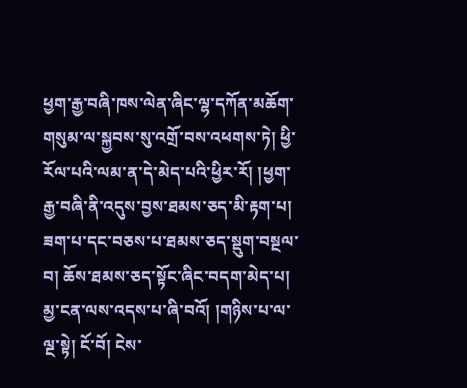ཕྱག་རྒྱ་བཞི་ཁས་ལེན་ཞིང་ལྷ་དཀོན་མཆོག་གསུམ་ལ་སྐྱབས་སུ་འགྲོ་བས་འཕགས་ཏེ། ཕྱི་རོལ་པའི་ལམ་ན་དེ་མེད་པའི་ཕྱིར་རོ། །ཕྱག་རྒྱ་བཞི་ནི་འདུས་བྱས་ཐམས་ཅད་མི་རྟག་པ། ཟག་པ་དང་བཅས་པ་ཐམས་ཅད་སྡུག་བསྔལ་བ། ཆོས་ཐམས་ཅད་སྟོང་ཞིང་བདག་མེད་པ། མྱ་ངན་ལས་འདས་པ་ཞི་བའོ། །གཉིས་པ་ལ་ལྔ་སྟེ། ངོ་བོ། ངེས་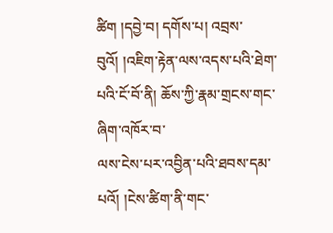ཚིག །དབྱེ་བ། དགོས་པ། འབྲས་བུའོ། །འཇིག་རྟེན་ལས་འདས་པའི་ཐེག་པའི་ངོ་བོ་ནི། ཆོས་ཀྱི་རྣམ་གྲངས་གང་ཞིག་འཁོར་བ་
ལས་ངེས་པར་འབྱིན་པའི་ཐབས་དམ་པའོ། །ངེས་ཚིག་ནི་གང་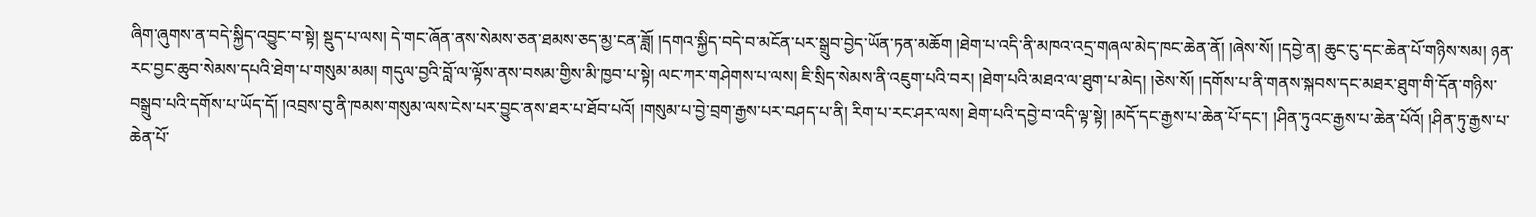ཞིག་ཞུགས་ན་བདེ་སྐྱིད་འབྱུང་བ་སྟེ། སྡུད་པ་ལས། དེ་གང་ཞོན་ནས་སེམས་ཅན་ཐམས་ཅད་མྱ་ངན་ཟློ། །དགའ་སྐྱིད་བདེ་བ་མངོན་པར་སྒྲུབ་བྱེད་ཡོན་ཏན་མཆོག །ཐེག་པ་འདི་ནི་མཁའ་འདྲ་གཞལ་མེད་ཁང་ཆེན་ནོ། །ཞེས་སོ། །དབྱེ་ན། ཆུང་ངུ་དང་ཆེན་པོ་གཉིས་སམ། ཉན་རང་བྱང་ཆུབ་སེམས་དཔའི་ཐེག་པ་གསུམ་མམ། གདུལ་བྱའི་བློ་ལ་ལྟོས་ནས་བསམ་གྱིས་མི་ཁྱབ་པ་སྟེ། ལང་ཀར་གཤེགས་པ་ལས། ཇི་སྲིད་སེམས་ནི་འཇུག་པའི་བར། །ཐེག་པའི་མཐའ་ལ་ཐུག་པ་མེད། །ཅེས་སོ། །དགོས་པ་ནི་གནས་སྐབས་དང་མཐར་ཐུག་གི་དོན་གཉིས་བསྒྲུབ་པའི་དགོས་པ་ཡོད་དོ། །འབྲས་བུ་ནི་ཁམས་གསུམ་ལས་ངེས་པར་བྱུང་ནས་ཐར་པ་ཐོབ་པའོ། །གསུམ་པ་བྱེ་བྲག་རྒྱས་པར་བཤད་པ་ནི། རིག་པ་རང་ཤར་ལས། ཐེག་པའི་དབྱེ་བ་འདི་ལྟ་སྟེ། །མདོ་དང་རྒྱས་པ་ཆེན་པོ་དང་། །ཤིན་ཏུའང་རྒྱས་པ་ཆེན་པོའོ། །ཤིན་ཏུ་རྒྱས་པ་ཆེན་པོ་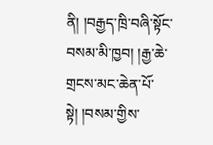ནི། །བརྒྱད་ཁྲི་བཞི་སྟོང་བསམ་མི་ཁྱབ། །རྒྱ་ཆེ་གྲངས་མང་ཆེན་པོ་སྟེ། །བསམ་གྱིས་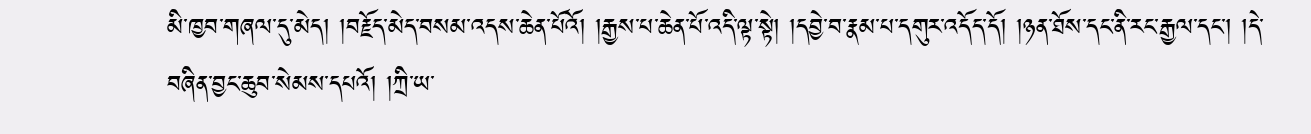མི་ཁྱབ་གཞལ་དུ་མེད། །བརྗོད་མེད་བསམ་འདས་ཆེན་པོའོ། །རྒྱས་པ་ཆེན་པོ་འདི་ལྟ་སྟེ། །དབྱེ་བ་རྣམ་པ་དགུར་འདོད་དོ། །ཉན་ཐོས་དང་ནི་རང་རྒྱལ་དང་། །དེ་བཞིན་བྱང་ཆུབ་སེམས་དཔའོ། །ཀྲི་ཡ་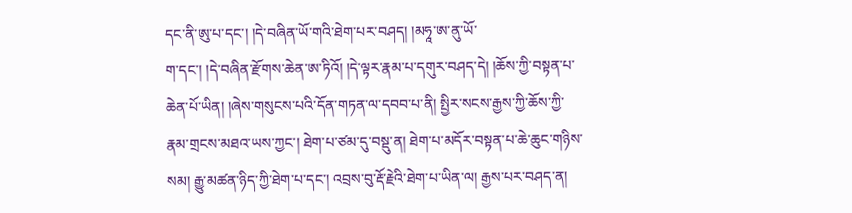དང་ནི་ཨུ་པ་དང་། །དེ་བཞིན་ཡོ་གའི་ཐེག་པར་བཤད། །མཧཱ་ཨ་ནུ་ཡོ་
ག་དང་། །དེ་བཞིན་རྫོགས་ཆེན་ཨ་ཏིའོ། །དེ་ལྟར་རྣམ་པ་དགུར་བཤད་དེ། །ཆོས་ཀྱི་བསྟན་པ་ཆེན་པོ་ཡིན། །ཞེས་གསུངས་པའི་དོན་གཏན་ལ་དབབ་པ་ནི། སྤྱིར་སངས་རྒྱས་ཀྱི་ཆོས་ཀྱི་རྣམ་གྲངས་མཐའ་ཡས་ཀྱང་། ཐེག་པ་ཙམ་དུ་བསྡུ་ན། ཐེག་པ་མདོར་བསྟན་པ་ཆེ་ཆུང་གཉིས་སམ། རྒྱུ་མཚན་ཉིད་ཀྱི་ཐེག་པ་དང་། འབྲས་བུ་རྡོ་རྗེའི་ཐེག་པ་ཡིན་ལ། རྒྱས་པར་བཤད་ན།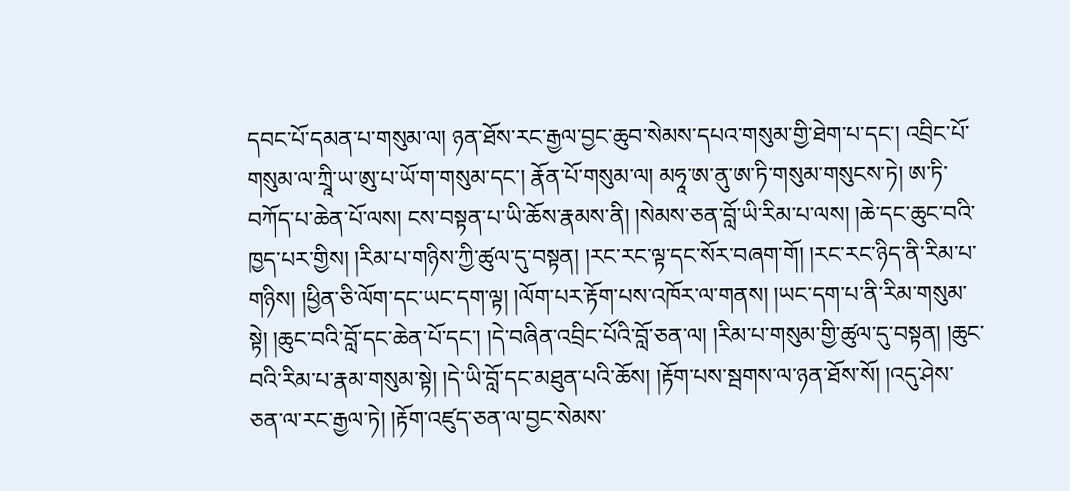དབང་པོ་དམན་པ་གསུམ་ལ། ཉན་ཐོས་རང་རྒྱལ་བྱང་ཆུབ་སེམས་དཔའ་གསུམ་གྱི་ཐེག་པ་དང་། འབྲིང་པོ་གསུམ་ལ་ཀྲཱི་ཡ་ཨུ་པ་ཡོ་ག་གསུམ་དང་། རྣོན་པོ་གསུམ་ལ། མཧཱ་ཨ་ནུ་ཨ་ཏི་གསུམ་གསུངས་ཏེ། ཨ་ཏི་བཀོད་པ་ཆེན་པོ་ལས། ངས་བསྟན་པ་ཡི་ཆོས་རྣམས་ནི། །སེམས་ཅན་བློ་ཡི་རིམ་པ་ལས། །ཆེ་དང་ཆུང་བའི་ཁྱད་པར་གྱིས། །རིམ་པ་གཉིས་ཀྱི་ཚུལ་དུ་བསྟན། །རང་རང་ལྟ་དང་སོར་བཞག་གོ། །རང་རང་ཉིད་ནི་རིམ་པ་གཉིས། །ཕྱིན་ཅི་ལོག་དང་ཡང་དག་ལྟ། །ལོག་པར་རྟོག་པས་འཁོར་ལ་གནས། །ཡང་དག་པ་ནི་རིམ་གསུམ་སྟེ། །ཆུང་བའི་བློ་དང་ཆེན་པོ་དང་། །དེ་བཞིན་འབྲིང་པོའི་བློ་ཅན་ལ། །རིམ་པ་གསུམ་གྱི་ཚུལ་དུ་བསྟན། །ཆུང་བའི་རིམ་པ་རྣམ་གསུམ་སྟེ། །དེ་ཡི་བློ་དང་མཐུན་པའི་ཆོས། །རྟོག་པས་སྦགས་ལ་ཉན་ཐོས་སོ། །འདུ་ཤེས་ཅན་ལ་རང་རྒྱལ་ཏེ། །རྟོག་འཛུད་ཅན་ལ་བྱང་སེམས་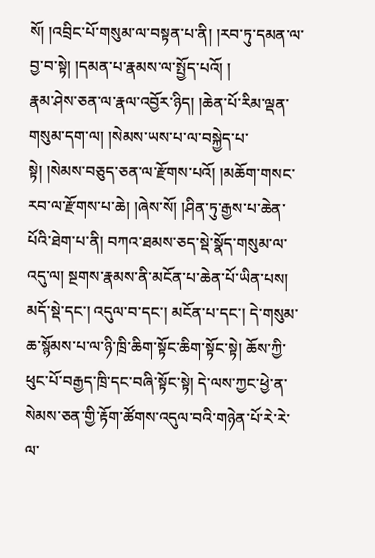སོ། །འབྲིང་པོ་གསུམ་ལ་བསྟན་པ་ནི། །རབ་ཏུ་དམན་ལ་བྱ་བ་སྟེ། །དམན་པ་རྣམས་ལ་སྤྱོད་པའོ། །
རྣམ་ཤེས་ཅན་ལ་རྣལ་འབྱོར་ཉིད། །ཆེན་པོ་རིམ་ལྡན་གསུམ་དག་ལ། །སེམས་ཡས་པ་ལ་བསྐྱེད་པ་སྟེ། །སེམས་བཅུད་ཅན་ལ་རྫོགས་པའོ། །མཆོག་གསང་རབ་ལ་རྫོགས་པ་ཆེ། །ཞེས་སོ། །ཤིན་ཏུ་རྒྱས་པ་ཆེན་པོའི་ཐེག་པ་ནི། བཀའ་ཐམས་ཅད་སྡེ་སྣོད་གསུམ་ལ་འདུ་ལ། སྔགས་རྣམས་ནི་མངོན་པ་ཆེན་པོ་ཡིན་པས། མདོ་སྡེ་དང་། འདུལ་བ་དང་། མངོན་པ་དང་། དེ་གསུམ་ཆ་སྙོམས་པ་ལ་ཉི་ཁྲི་ཆིག་སྟོང་ཆིག་སྟོང་སྟེ། ཆོས་ཀྱི་ཕུང་པོ་བརྒྱད་ཁྲི་དང་བཞི་སྟོང་སྟེ། དེ་ལས་ཀྱང་ཕྱེ་ན་སེམས་ཅན་གྱི་རྟོག་ཚོགས་འདུལ་བའི་གཉེན་པོ་རེ་རེ་ལ་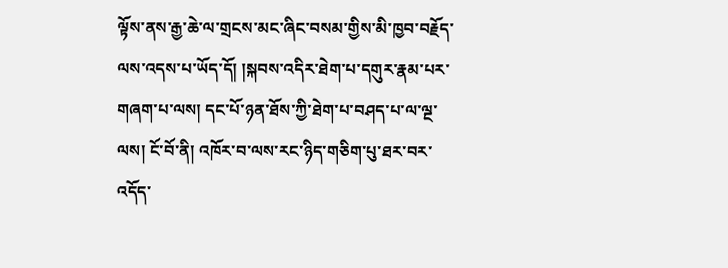ལྟོས་ནས་རྒྱ་ཆེ་ལ་གྲངས་མང་ཞིང་བསམ་གྱིས་མི་ཁྱབ་བརྗོད་ལས་འདས་པ་ཡོད་དོ། །སྐབས་འདིར་ཐེག་པ་དགུར་རྣམ་པར་གཞག་པ་ལས། དང་པོ་ཉན་ཐོས་ཀྱི་ཐེག་པ་བཤད་པ་ལ་ལྔ་ལས། ངོ་བོ་ནི། འཁོར་བ་ལས་རང་ཉིད་གཅིག་པུ་ཐར་བར་འདོད་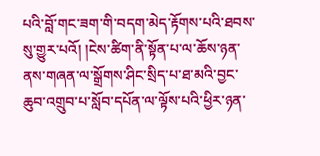པའི་བློ་གང་ཟག་གི་བདག་མེད་རྟོགས་པའི་ཐབས་སུ་གྱུར་པའོ། །ངེས་ཚིག་ནི་སྟོན་པ་ལ་ཆོས་ཉན་ནས་གཞན་ལ་སྒྲོགས་ཤིང་སྲིད་པ་ཐ་མའི་བྱང་ཆུབ་འགྲུབ་པ་སློབ་དཔོན་ལ་ལྟོས་པའི་ཕྱིར་ཉན་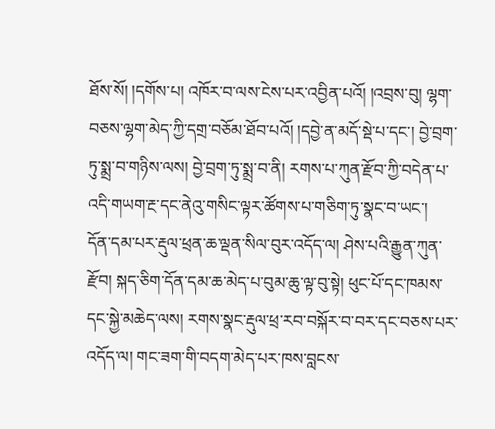ཐོས་སོ། །དགོས་པ། འཁོར་བ་ལས་ངེས་པར་འབྱིན་པའོ། །འབྲས་བུ། ལྷག་བཅས་ལྷག་མེད་ཀྱི་དགྲ་བཅོམ་ཐོབ་པའོ། །དབྱེ་ན་མདོ་སྡེ་པ་དང་། བྱེ་བྲག་ཏུ་སྨྲ་བ་གཉིས་ལས། བྱེ་བྲག་ཏུ་སྨྲ་བ་ནི། རགས་པ་ཀུན་རྫོབ་ཀྱི་བདེན་པ་འདི་གཡག་རྔ་དང་ནེའུ་གསིང་ལྟར་ཚོགས་པ་གཅིག་ཏུ་སྣང་བ་ཡང་།
དོན་དམ་པར་རྡུལ་ཕྲན་ཆ་ལྡན་སིལ་བུར་འདོད་ལ། ཤེས་པའི་རྒྱུན་ཀུན་རྫོབ། སྐད་ཅིག་དོན་དམ་ཆ་མེད་པ་བུམ་ཆུ་ལྟ་བུ་སྟེ། ཕུང་པོ་དང་ཁམས་དང་སྐྱེ་མཆེད་ལས། རགས་སྣང་རྡུལ་ཕྲ་རབ་བསྐོར་བ་བར་དང་བཅས་པར་འདོད་ལ། གང་ཟག་གི་བདག་མེད་པར་ཁས་བླངས་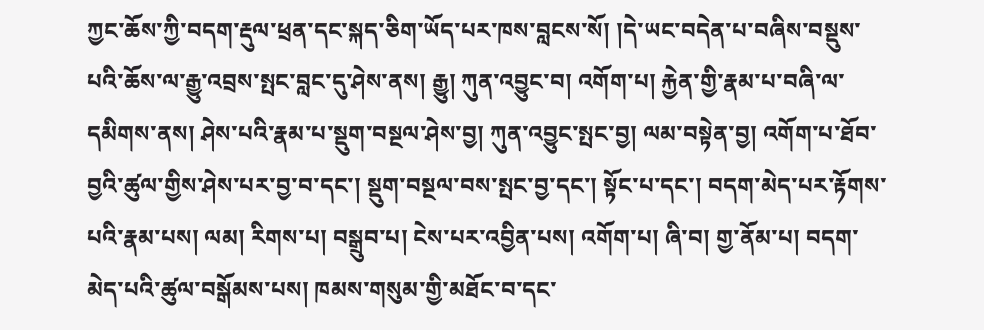ཀྱང་ཆོས་ཀྱི་བདག་རྡུལ་ཕྲན་དང་སྐད་ཅིག་ཡོད་པར་ཁས་བླངས་སོ། །དེ་ཡང་བདེན་པ་བཞིས་བསྡུས་པའི་ཆོས་ལ་རྒྱུ་འབྲས་སྤང་བླང་དུ་ཤེས་ནས། རྒྱུ། ཀུན་འབྱུང་བ། འགོག་པ། རྐྱེན་གྱི་རྣམ་པ་བཞི་ལ་དམིགས་ནས། ཤེས་པའི་རྣམ་པ་སྡུག་བསྔལ་ཤེས་བྱ། ཀུན་འབྱུང་སྤང་བྱ། ལམ་བསྟེན་བྱ། འགོག་པ་ཐོབ་བྱའི་ཚུལ་གྱིས་ཤེས་པར་བྱ་བ་དང་། སྡུག་བསྔལ་བས་སྤང་བྱ་དང་། སྟོང་པ་དང་། བདག་མེད་པར་རྟོགས་པའི་རྣམ་པས། ལམ། རིགས་པ། བསྒྲུབ་པ། ངེས་པར་འབྱིན་པས། འགོག་པ། ཞི་བ། གྱ་ནོམ་པ། བདག་མེད་པའི་ཚུལ་བསྒོམས་པས། ཁམས་གསུམ་གྱི་མཐོང་བ་དང་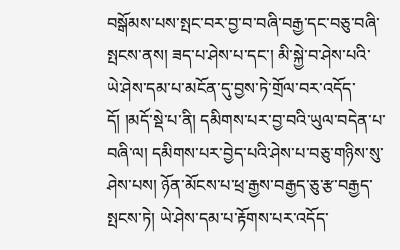བསྒོམས་པས་སྤང་བར་བྱ་བ་བཞི་བརྒྱ་དང་བཅུ་བཞི་སྤངས་ནས། ཟད་པ་ཤེས་པ་དང་། མི་སྐྱེ་བ་ཤེས་པའི་ཡེ་ཤེས་དམ་པ་མངོན་དུ་བྱས་ཏེ་གྲོལ་བར་འདོད་དོ། །མདོ་སྡེ་པ་ནི། དམིགས་པར་བྱ་བའི་ཡུལ་བདེན་པ་བཞི་ལ། དམིགས་པར་བྱེད་པའི་ཤེས་པ་བཅུ་གཉིས་སུ་ཤེས་པས། ཉོན་མོངས་པ་ཕྲ་རྒྱས་བརྒྱད་ཅུ་རྩ་བརྒྱད་སྤངས་ཏེ། ཡེ་ཤེས་དམ་པ་རྟོགས་པར་འདོད་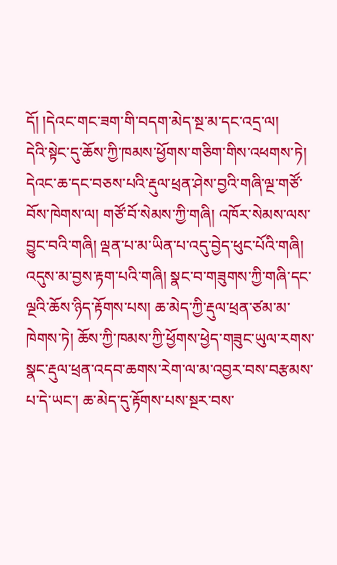དོ། །དེའང་གང་ཟག་གི་བདག་མེད་སྔ་མ་དང་འདྲ་ལ།
དེའི་སྟེང་དུ་ཆོས་ཀྱི་ཁམས་ཕྱོགས་གཅིག་གིས་འཕགས་ཏེ། དེའང་ཆ་དང་བཅས་པའི་རྡུལ་ཕྲན་ཤེས་བྱའི་གཞི་ལྔ་གཙོ་བོས་ཁེགས་ལ། གཙོ་བོ་སེམས་ཀྱི་གཞི། འཁོར་སེམས་ལས་བྱུང་བའི་གཞི། ལྡན་པ་མ་ཡིན་པ་འདུ་བྱེད་ཕུང་པོའི་གཞི། འདུས་མ་བྱས་རྟག་པའི་གཞི། སྣང་བ་གཟུགས་ཀྱི་གཞི་དང་ལྔའི་ཆོས་ཉིད་རྟོགས་པས། ཆ་མེད་ཀྱི་རྡུལ་ཕྲན་ཙམ་མ་ཁེགས་ཏེ། ཆོས་ཀྱི་ཁམས་ཀྱི་ཕྱོགས་ཕྱེད་གཟུང་ཡུལ་རགས་སྣང་རྡུལ་ཕྲན་འདབ་ཆགས་རེག་ལ་མ་འབྱར་བས་བརྩམས་པ་དེ་ཡང་། ཆ་མེད་དུ་རྟོགས་པས་སྔར་བས་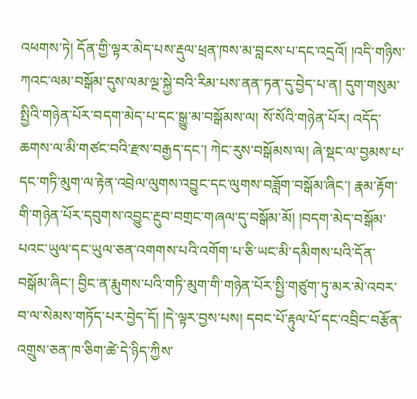འཕགས་ཏེ། དོན་གྱི་ལྟར་མེད་པས་རྡུལ་ཕྲན་ཁས་མ་བླངས་པ་དང་འདྲའོ། །འདི་གཉིས་ཀའང་ལམ་བསྒོམ་དུས་ལམ་ལྔ་སྐྱེ་བའི་རིམ་པས་ནན་ཏན་དུ་བྱེད་པ་ན། དུག་གསུམ་སྤྱིའི་གཉེན་པོར་བདག་མེད་པ་དང་སྒྱུ་མ་བསྒོམས་ལ། སོ་སོའི་གཉེན་པོར། འདོད་ཆགས་ལ་མི་གཙང་བའི་རྫས་བརྒྱད་དང་། ཀེང་རུས་བསྒོམས་ལ། ཞེ་སྡང་ལ་བྱམས་པ་དང་གཏི་མུག་ལ་རྟེན་འབྲེལ་ལུགས་འབྱུང་དང་ལུགས་བཟློག་བསྒོམ་ཞིང་། རྣམ་རྟོག་གི་གཉེན་པོར་དབུགས་འབྱུང་རྔུབ་བགྲང་གཞལ་དུ་བསྒོམ་མོ། །བདག་མེད་བསྒོམ་པའང་ཡུལ་དང་ཡུལ་ཅན་འགགས་པའི་འགོག་པ་ཅི་ཡང་མི་དམིགས་པའི་དོན་བསྒོམ་ཞིང་། བྱིང་ན་རྨུགས་པའི་གཏི་མུག་གི་གཉེན་པོར་སྤྱི་གཙུག་ཏུ་མར་མེ་འབར་བ་ལ་སེམས་གཏོད་པར་བྱེད་དོ། །དེ་ལྟར་བྱས་པས། དབང་པོ་རྟུལ་པོ་དང་འབྲིང་བརྩོན་འགྲུས་ཅན་ཁ་ཅིག་ཚེ་དེ་ཉིད་ཀྱིས་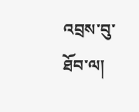འབྲས་བུ་ཐོབ་ལ།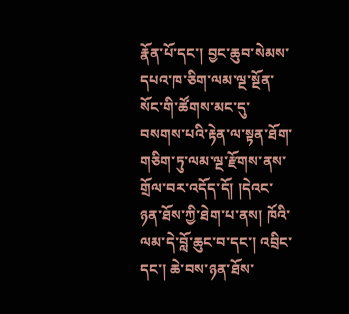རྣོན་པོ་དང་། བྱང་ཆུབ་སེམས་དཔའ་ཁ་ཅིག་ལམ་ལྔ་སྔོན་སོང་གི་ཚོགས་མང་དུ་བསགས་པའི་རྟེན་ལ་སྟན་ཐོག་གཅིག་ཏུ་ལམ་ལྔ་རྫོགས་ནས་གྲོལ་བར་འདོད་དོ། །དེའང་ཉན་ཐོས་ཀྱི་ཐེག་པ་ནས། ཁོའི་ལམ་དེ་བློ་ཆུང་བ་དང་། འབྲིང་དང་། ཆེ་བས་ཉན་ཐོས་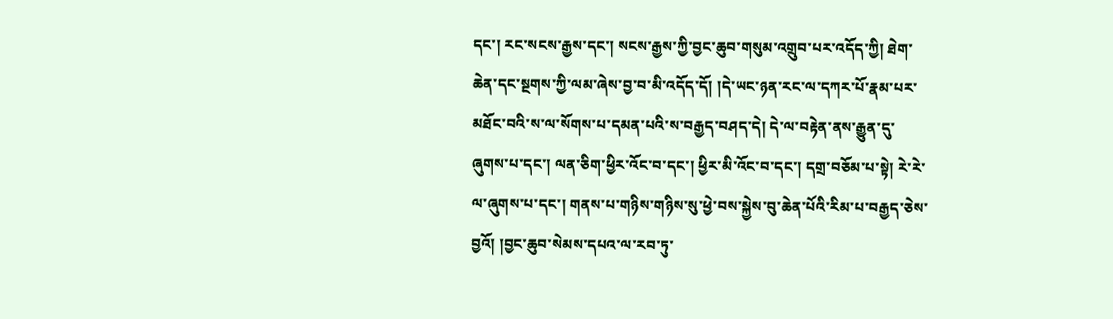དང་། རང་སངས་རྒྱས་དང་། སངས་རྒྱས་ཀྱི་བྱང་ཆུབ་གསུམ་འགྲུབ་པར་འདོད་ཀྱི། ཐེག་ཆེན་དང་སྔགས་ཀྱི་ལམ་ཞེས་བྱ་བ་མི་འདོད་དོ། །དེ་ཡང་ཉན་རང་ལ་དཀར་པོ་རྣམ་པར་མཐོང་བའི་ས་ལ་སོགས་པ་དམན་པའི་ས་བརྒྱད་བཤད་དེ། དེ་ལ་བརྟེན་ནས་རྒྱུན་དུ་ཞུགས་པ་དང་། ལན་ཅིག་ཕྱིར་འོང་བ་དང་། ཕྱིར་མི་འོང་བ་དང་། དགྲ་བཅོམ་པ་སྟེ། རེ་རེ་ལ་ཞུགས་པ་དང་། གནས་པ་གཉིས་གཉིས་སུ་ཕྱེ་བས་སྐྱེས་བུ་ཆེན་པོའི་རིམ་པ་བརྒྱད་ཅེས་བྱའོ། །བྱང་ཆུབ་སེམས་དཔའ་ལ་རབ་ཏུ་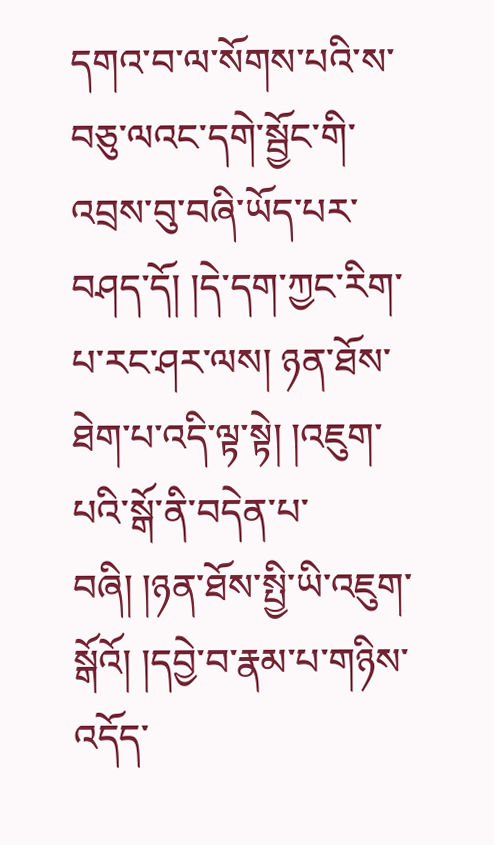དགའ་བ་ལ་སོགས་པའི་ས་བཅུ་ལའང་དགེ་སྦྱོང་གི་འབྲས་བུ་བཞི་ཡོད་པར་བཤད་དོ། །དེ་དག་ཀྱང་རིག་པ་རང་ཤར་ལས། ཉན་ཐོས་ཐེག་པ་འདི་ལྟ་སྟེ། །འཇུག་པའི་སྒོ་ནི་བདེན་པ་བཞི། །ཉན་ཐོས་སྤྱི་ཡི་འཇུག་སྒོའོ། །དབྱེ་བ་རྣམ་པ་གཉིས་འདོད་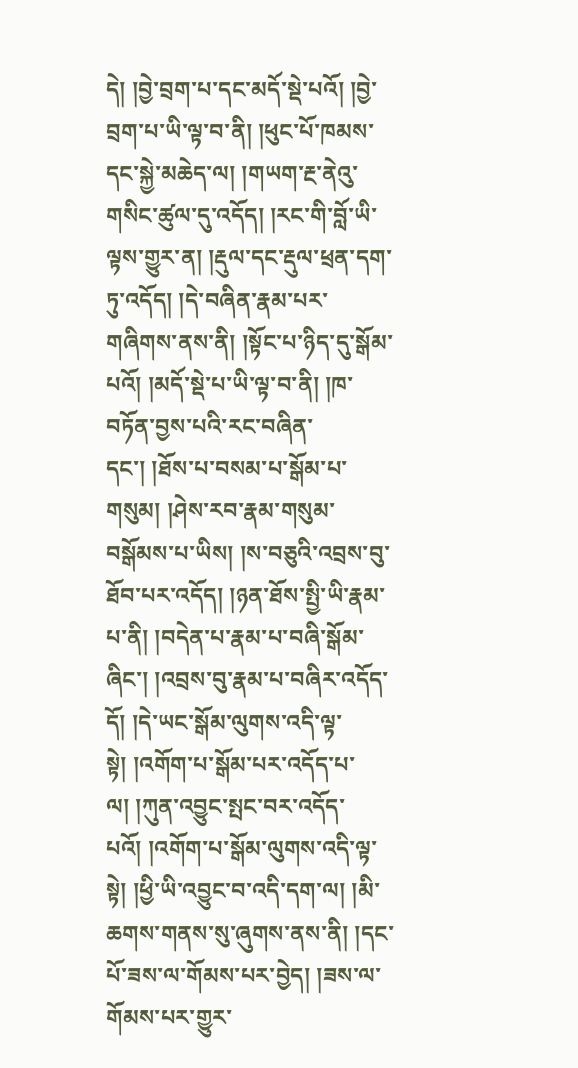དེ། །བྱེ་བྲག་པ་དང་མདོ་སྡེ་པའོ། །བྱེ་བྲག་པ་ཡི་ལྟ་བ་ནི། །ཕུང་པོ་ཁམས་དང་སྐྱེ་མཆེད་ལ། །གཡག་རྔ་ནེའུ་གསིང་ཚུལ་དུ་འདོད། །རང་གི་བློ་ཡི་ལྟས་གྱུར་ན། །རྡུལ་དང་རྡུལ་ཕྲན་དག་ཏུ་འདོད། །དེ་བཞིན་རྣམ་པར་གཞིགས་ནས་ནི། །སྟོང་པ་ཉིད་དུ་སྒོམ་པའོ། །མདོ་སྡེ་པ་ཡི་ལྟ་བ་ནི། །ཁ་བཏོན་བྱས་པའི་རང་བཞིན་དང་། །ཐོས་པ་བསམ་པ་སྒོམ་པ་གསུམ། །ཤེས་རབ་རྣམ་གསུམ་
བསྒོམས་པ་ཡིས། །ས་བཅུའི་འབྲས་བུ་ཐོབ་པར་འདོད། །ཉན་ཐོས་སྤྱི་ཡི་རྣམ་པ་ནི། །བདེན་པ་རྣམ་པ་བཞི་སྒོམ་ཞིང་། །འབྲས་བུ་རྣམ་པ་བཞིར་འདོད་དོ། །དེ་ཡང་སྒོམ་ལུགས་འདི་ལྟ་སྟེ། །འགོག་པ་སྒོམ་པར་འདོད་པ་ལ། །ཀུན་འབྱུང་སྤང་བར་འདོད་པའོ། །འགོག་པ་སྒོམ་ལུགས་འདི་ལྟ་སྟེ། །ཕྱི་ཡི་འབྱུང་བ་འདི་དག་ལ། །མི་ཆགས་གནས་སུ་ཞུགས་ནས་ནི། །དང་པོ་ཟས་ལ་གོམས་པར་བྱེད། །ཟས་ལ་གོམས་པར་གྱུར་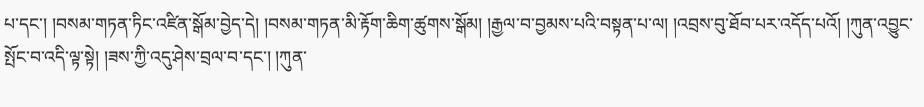པ་དང་། །བསམ་གཏན་ཏིང་འཛིན་སྒོམ་བྱེད་དེ། །བསམ་གཏན་མི་རྟོག་ཆིག་ཚུགས་སྒོམ། །རྒྱལ་བ་བྱམས་པའི་བསྟན་པ་ལ། །འབྲས་བུ་ཐོབ་པར་འདོད་པའོ། །ཀུན་འབྱུང་སྤོང་བ་འདི་ལྟ་སྟེ། །ཟས་ཀྱི་འདུ་ཤེས་བྲལ་བ་དང་། །ཀུན་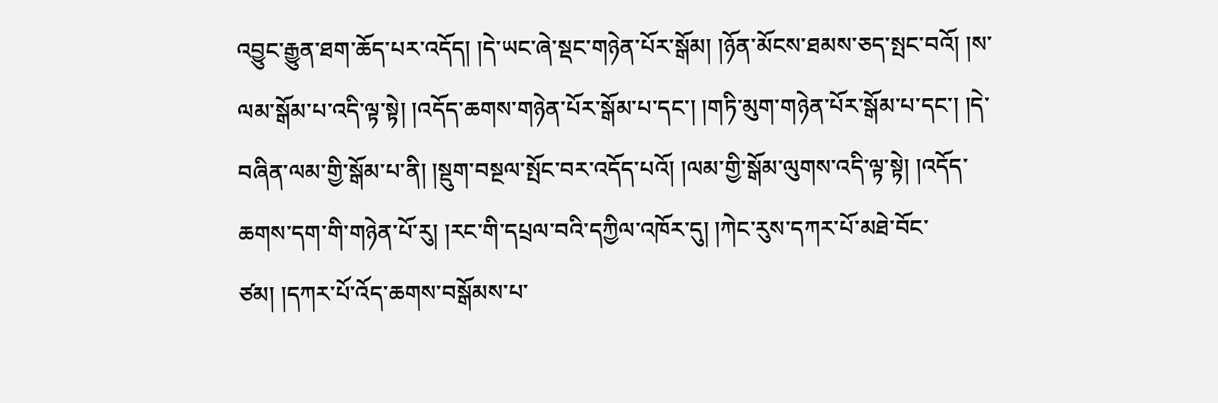འབྱུང་རྒྱུན་ཐག་ཆོད་པར་འདོད། །དེ་ཡང་ཞེ་སྡང་གཉེན་པོར་སྒོམ། །ཉོན་མོངས་ཐམས་ཅད་སྤང་བའོ། །ས་ལམ་སྒོམ་པ་འདི་ལྟ་སྟེ། །འདོད་ཆགས་གཉེན་པོར་སྒོམ་པ་དང་། །གཏི་མུག་གཉེན་པོར་སྒོམ་པ་དང་། །དེ་བཞིན་ལམ་གྱི་སྒོམ་པ་ནི། །སྡུག་བསྔལ་སྤོང་བར་འདོད་པའོ། །ལམ་གྱི་སྒོམ་ལུགས་འདི་ལྟ་སྟེ། །འདོད་ཆགས་དག་གི་གཉེན་པོ་རུ། །རང་གི་དཔྲལ་བའི་དཀྱིལ་འཁོར་དུ། །ཀེང་རུས་དཀར་པོ་མཐེ་བོང་ཙམ། །དཀར་པོ་འོད་ཆགས་བསྒོམས་པ་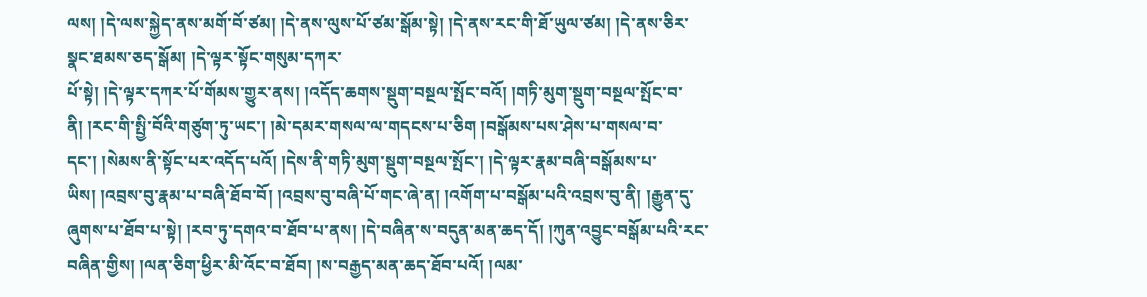ལས། །དེ་ལས་སྐྱེད་ནས་མགོ་བོ་ཙམ། །དེ་ནས་ལུས་པོ་ཙམ་སྒོམ་སྟེ། །དེ་ནས་རང་གི་ཐོ་ཡུལ་ཙམ། །དེ་ནས་ཅིར་སྣང་ཐམས་ཅད་སྒོམ། །དེ་ལྟར་སྟོང་གསུམ་དཀར་
པོ་སྟེ། །དེ་ལྟར་དཀར་པོ་གོམས་གྱུར་ནས། །འདོད་ཆགས་སྡུག་བསྔལ་སྤོང་བའོ། །གཏི་མུག་སྡུག་བསྔལ་སྤོང་བ་ནི། །རང་གི་སྤྱི་བོའི་གཙུག་ཏུ་ཡང་། །མེ་དམར་གསལ་ལ་གདངས་པ་ཅིག །བསྒོམས་པས་ཤེས་པ་གསལ་བ་དང་། །སེམས་ནི་སྟོང་པར་འདོད་པའོ། །དེས་ནི་གཏི་མུག་སྡུག་བསྔལ་སྤོང་། །དེ་ལྟར་རྣམ་བཞི་བསྒོམས་པ་ཡིས། །འབྲས་བུ་རྣམ་པ་བཞི་ཐོབ་བོ། །འབྲས་བུ་བཞི་པོ་གང་ཞེ་ན། །འགོག་པ་བསྒོམ་པའི་འབྲས་བུ་ནི། །རྒྱུན་དུ་ཞུགས་པ་ཐོབ་པ་སྟེ། །རབ་ཏུ་དགའ་བ་ཐོབ་པ་ནས། །དེ་བཞིན་ས་བདུན་མན་ཆད་དོ། །ཀུན་འབྱུང་བསྒོམ་པའི་རང་བཞིན་གྱིས། །ལན་ཅིག་ཕྱིར་མི་འོང་བ་ཐོབ། །ས་བརྒྱད་མན་ཆད་ཐོབ་པའོ། །ལམ་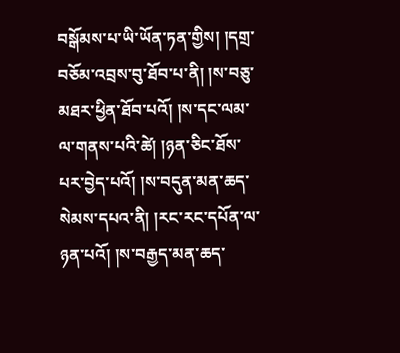བསྒོམས་པ་ཡི་ཡོན་ཏན་གྱིས། །དགྲ་བཅོམ་འབྲས་བུ་ཐོབ་པ་ནི། །ས་བཅུ་མཐར་ཕྱིན་ཐོབ་པའོ། །ས་དང་ལམ་ལ་གནས་པའི་ཚེ། །ཉན་ཅིང་ཐོས་པར་བྱེད་པའོ། །ས་བདུན་མན་ཆད་སེམས་དཔའ་ནི། །རང་རང་དཔོན་ལ་ཉན་པའོ། །ས་བརྒྱད་མན་ཆད་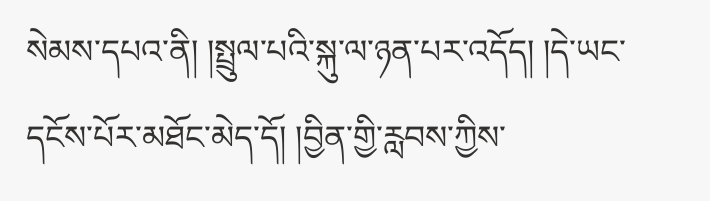སེམས་དཔའ་ནི། །སྤྲུལ་པའི་སྐུ་ལ་ཉན་པར་འདོད། །དེ་ཡང་དངོས་པོར་མཐོང་མེད་དོ། །བྱིན་གྱི་རླབས་ཀྱིས་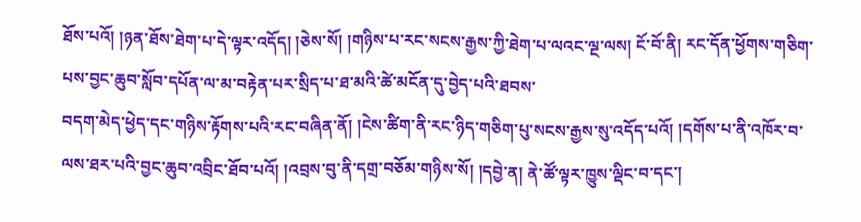ཐོས་པའོ། །ཉན་ཐོས་ཐེག་པ་དེ་ལྟར་འདོད། །ཅེས་སོ། །གཉིས་པ་རང་སངས་རྒྱས་ཀྱི་ཐེག་པ་ལའང་ལྔ་ལས། ངོ་བོ་ནི། རང་དོན་ཕྱོགས་གཅིག་པས་བྱང་ཆུབ་སློབ་དཔོན་ལ་མ་བརྟེན་པར་སྲིད་པ་ཐ་མའི་ཚེ་མངོན་དུ་བྱེད་པའི་ཐབས་
བདག་མེད་ཕྱེད་དང་གཉིས་རྟོགས་པའི་རང་བཞིན་ནོ། །ངེས་ཚིག་ནི་རང་ཉིད་གཅིག་པུ་སངས་རྒྱས་སུ་འདོད་པའོ། །དགོས་པ་ནི་འཁོར་བ་ལས་ཐར་པའི་བྱང་ཆུབ་འབྲིང་ཐོབ་པའོ། །འབྲས་བུ་ནི་དགྲ་བཅོམ་གཉིས་སོ། །དབྱེ་ན། ནེ་ཚོ་ལྟར་ཁྱུས་ལྡིང་བ་དང་།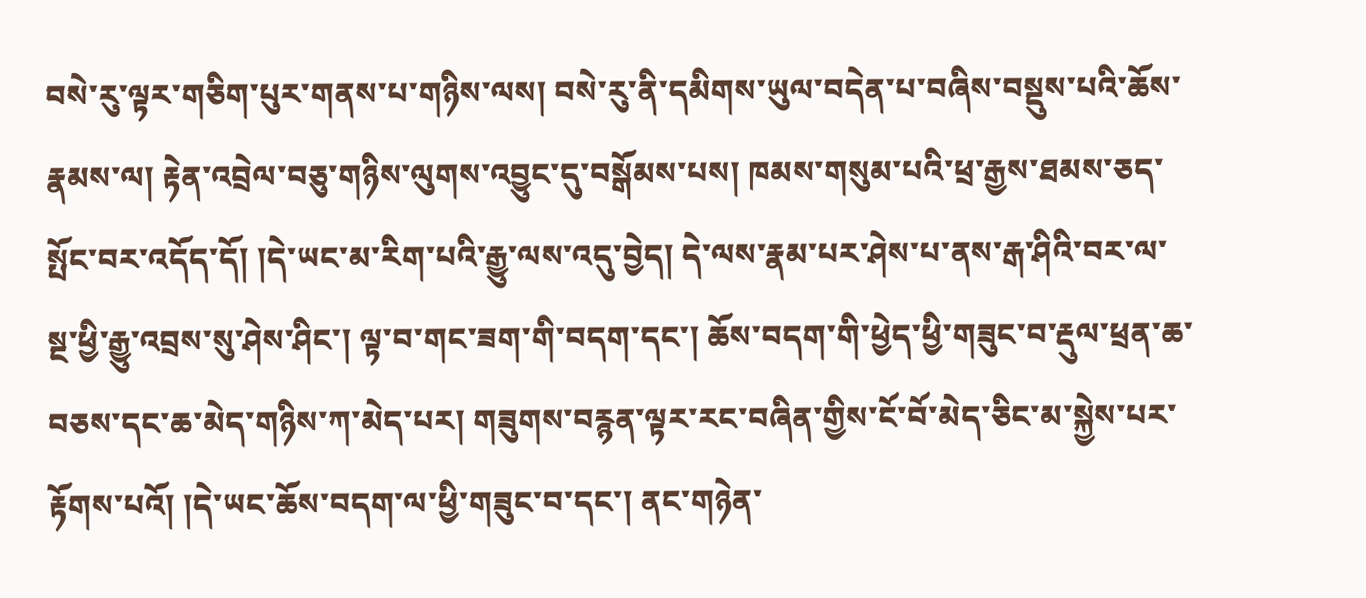བསེ་རུ་ལྟར་གཅིག་པུར་གནས་པ་གཉིས་ལས། བསེ་རུ་ནི་དམིགས་ཡུལ་བདེན་པ་བཞིས་བསྡུས་པའི་ཆོས་རྣམས་ལ། རྟེན་འབྲེལ་བཅུ་གཉིས་ལུགས་འབྱུང་དུ་བསྒོམས་པས། ཁམས་གསུམ་པའི་ཕྲ་རྒྱས་ཐམས་ཅད་སྤོང་བར་འདོད་དོ། །དེ་ཡང་མ་རིག་པའི་རྒྱུ་ལས་འདུ་བྱེད། དེ་ལས་རྣམ་པར་ཤེས་པ་ནས་རྒ་ཤིའི་བར་ལ་སྔ་ཕྱི་རྒྱུ་འབྲས་སུ་ཤེས་ཤིང་། ལྟ་བ་གང་ཟག་གི་བདག་དང་། ཆོས་བདག་གི་ཕྱེད་ཕྱི་གཟུང་བ་རྡུལ་ཕྲན་ཆ་བཅས་དང་ཆ་མེད་གཉིས་ཀ་མེད་པར། གཟུགས་བརྙན་ལྟར་རང་བཞིན་གྱིས་ངོ་བོ་མེད་ཅིང་མ་སྐྱེས་པར་རྟོགས་པའོ། །དེ་ཡང་ཆོས་བདག་ལ་ཕྱི་གཟུང་བ་དང་། ནང་གཉེན་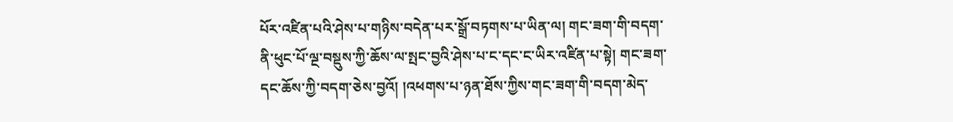པོར་འཛིན་པའི་ཤེས་པ་གཉིས་བདེན་པར་སྒྲོ་བཏགས་པ་ཡིན་ལ། གང་ཟག་གི་བདག་ནི་ཕུང་པོ་ལྔ་བསྡུས་ཀྱི་ཆོས་ལ་སྤང་བྱའི་ཤེས་པ་ང་དང་ང་ཡིར་འཛིན་པ་སྟེ། གང་ཟག་དང་ཆོས་ཀྱི་བདག་ཅེས་བྱའོ། །འཕགས་པ་ཉན་ཐོས་ཀྱིས་གང་ཟག་གི་བདག་མེད་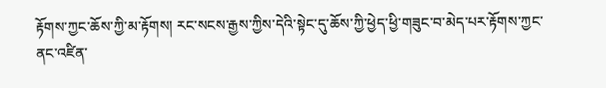རྟོགས་ཀྱང་ཆོས་ཀྱི་མ་རྟོགས། རང་སངས་རྒྱས་ཀྱིས་དེའི་སྟེང་དུ་ཆོས་ཀྱི་ཕྱེད་ཕྱི་གཟུང་བ་མེད་པར་རྟོགས་ཀྱང་ནང་འཛིན་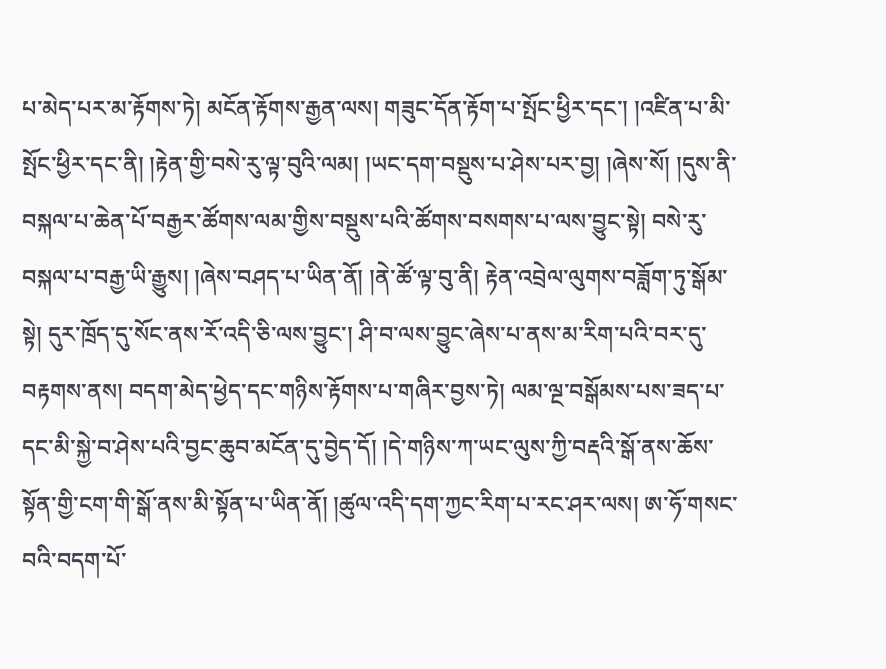པ་མེད་པར་མ་རྟོགས་ཏེ། མངོན་རྟོགས་རྒྱན་ལས། གཟུང་དོན་རྟོག་པ་སྤོང་ཕྱིར་དང་། །འཛིན་པ་མི་སྤོང་ཕྱིར་དང་ནི། །རྟེན་གྱི་བསེ་རུ་ལྟ་བུའི་ལམ། །ཡང་དག་བསྡུས་པ་ཤེས་པར་བྱ། །ཞེས་སོ། །དུས་ནི་བསྐལ་པ་ཆེན་པོ་བརྒྱར་ཚོགས་ལམ་གྱིས་བསྡུས་པའི་ཚོགས་བསགས་པ་ལས་བྱུང་སྟེ། བསེ་རུ་བསྐལ་པ་བརྒྱ་ཡི་རྒྱུས། །ཞེས་བཤད་པ་ཡིན་ནོ། །ནེ་ཚོ་ལྟ་བུ་ནི། རྟེན་འབྲེལ་ལུགས་བཟློག་ཏུ་སྒོམ་སྟེ། དུར་ཁྲོད་དུ་སོང་ནས་རོ་འདི་ཅི་ལས་བྱུང་། ཤི་བ་ལས་བྱུང་ཞེས་པ་ནས་མ་རིག་པའི་བར་དུ་བརྟགས་ནས། བདག་མེད་ཕྱེད་དང་གཉིས་རྟོགས་པ་གཞིར་བྱས་ཏེ། ལམ་ལྔ་བསྒོམས་པས་ཟད་པ་དང་མི་སྐྱེ་བ་ཤེས་པའི་བྱང་ཆུབ་མངོན་དུ་བྱེད་དོ། །དེ་གཉིས་ཀ་ཡང་ལུས་ཀྱི་བརྡའི་སྒོ་ནས་ཆོས་སྟོན་གྱི་ངག་གི་སྒོ་ནས་མི་སྟོན་པ་ཡིན་ནོ། །ཚུལ་འདི་དག་ཀྱང་རིག་པ་རང་ཤར་ལས། ཨ་ཧོ་གསང་བའི་བདག་པོ་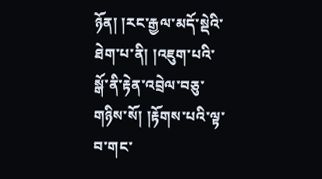ཉོན། །རང་རྒྱལ་མདོ་སྡེའི་ཐེག་པ་ནི། །འཇུག་པའི་སྒོ་ནི་རྟེན་འབྲེལ་བཅུ་གཉིས་སོ། །རྟོགས་པའི་ལྟ་བ་གང་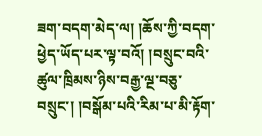ཟག་བདག་མེད་ལ། །ཆོས་ཀྱི་བདག་ཕྱེད་ཡོད་པར་ལྟ་བའོ། །བསྲུང་བའི་ཚུལ་ཁྲིམས་ཉིས་བརྒྱ་ལྔ་བཅུ་བསྲུང་། །བསྒོམ་པའི་རིམ་པ་མི་རྟོག་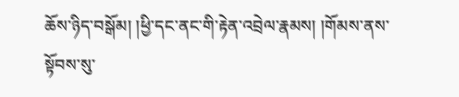ཆོས་ཉིད་བསྒོམ། །ཕྱི་དང་ནང་གི་རྟེན་འབྲེལ་རྣམས། །གོམས་ནས་སྟོབས་སུ་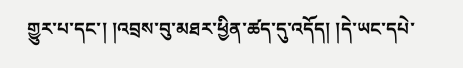གྱུར་པ་དང་། །འབྲས་བུ་མཐར་ཕྱིན་ཚད་དུ་འདོད། །དེ་ཡང་དཔེ་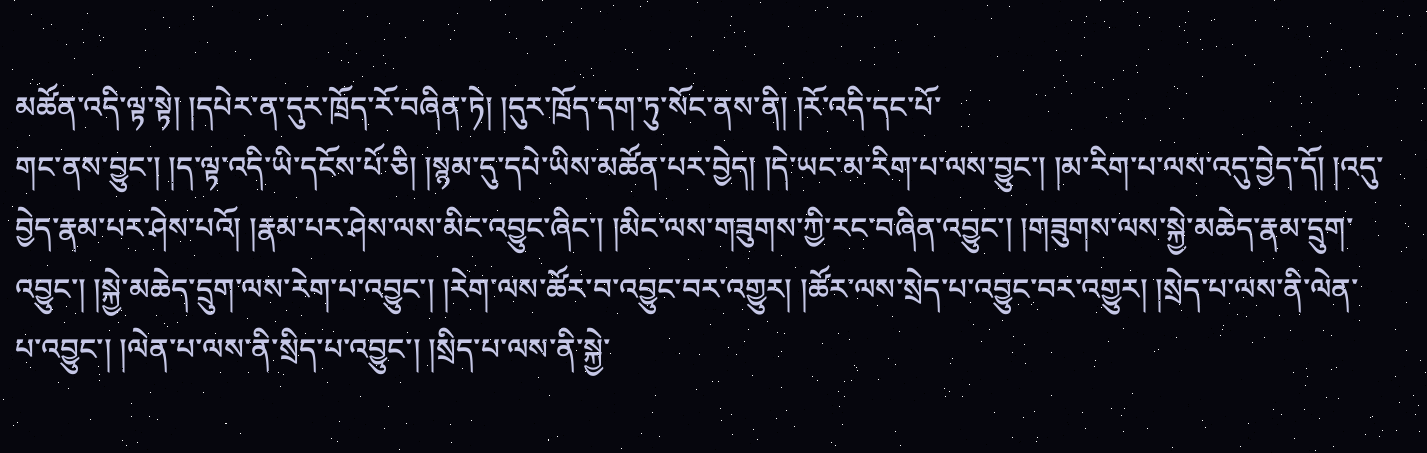མཚོན་འདི་ལྟ་སྟེ། །དཔེར་ན་དུར་ཁྲོད་རོ་བཞིན་ཏེ། །དུར་ཁྲོད་དག་ཏུ་སོང་ནས་ནི། །རོ་འདི་དང་པོ་
གང་ནས་བྱུང་། །ད་ལྟ་འདི་ཡི་དངོས་པོ་ཅི། །སྙམ་དུ་དཔེ་ཡིས་མཚོན་པར་བྱེད། །དེ་ཡང་མ་རིག་པ་ལས་བྱུང་། །མ་རིག་པ་ལས་འདུ་བྱེད་དོ། །འདུ་བྱེད་རྣམ་པར་ཤེས་པའོ། །རྣམ་པར་ཤེས་ལས་མིང་འབྱུང་ཞིང་། །མིང་ལས་གཟུགས་ཀྱི་རང་བཞིན་འབྱུང་། །གཟུགས་ལས་སྐྱེ་མཆེད་རྣམ་དྲུག་འབྱུང་། །སྐྱེ་མཆེད་དྲུག་ལས་རེག་པ་འབྱུང་། །རེག་ལས་ཚོར་བ་འབྱུང་བར་འགྱུར། །ཚོར་ལས་སྲེད་པ་འབྱུང་བར་འགྱུར། །སྲེད་པ་ལས་ནི་ལེན་པ་འབྱུང་། །ལེན་པ་ལས་ནི་སྲིད་པ་འབྱུང་། །སྲིད་པ་ལས་ནི་སྐྱེ་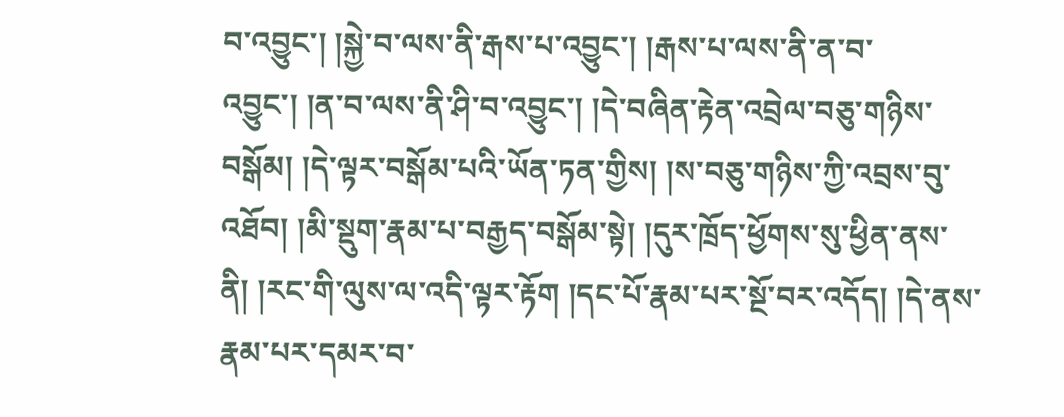བ་འབྱུང་། །སྐྱེ་བ་ལས་ནི་རྒས་པ་འབྱུང་། །རྒས་པ་ལས་ནི་ན་བ་འབྱུང་། །ན་བ་ལས་ནི་ཤི་བ་འབྱུང་། །དེ་བཞིན་རྟེན་འབྲེལ་བཅུ་གཉིས་བསྒོམ། །དེ་ལྟར་བསྒོམ་པའི་ཡོན་ཏན་གྱིས། །ས་བཅུ་གཉིས་ཀྱི་འབྲས་བུ་འཐོབ། །མི་སྡུག་རྣམ་པ་བརྒྱད་བསྒོམ་སྟེ། །དུར་ཁྲོད་ཕྱོགས་སུ་ཕྱིན་ནས་ནི། །རང་གི་ལུས་ལ་འདི་ལྟར་རྟོག །དང་པོ་རྣམ་པར་སྔོ་བར་འདོད། །དེ་ནས་རྣམ་པར་དམར་བ་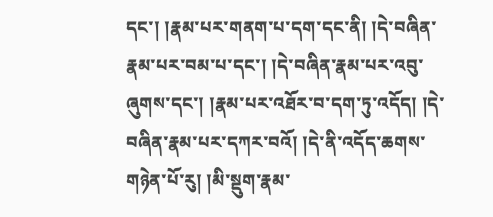དང་། །རྣམ་པར་གནག་པ་དག་དང་ནི། །དེ་བཞིན་རྣམ་པར་བམ་པ་དང་། །དེ་བཞིན་རྣམ་པར་འབུ་ཞུགས་དང་། །རྣམ་པར་འཐོར་བ་དག་ཏུ་འདོད། །དེ་བཞིན་རྣམ་པར་དཀར་བའོ། །དེ་ནི་འདོད་ཆགས་གཉེན་པོ་རུ། །མི་སྡུག་རྣམ་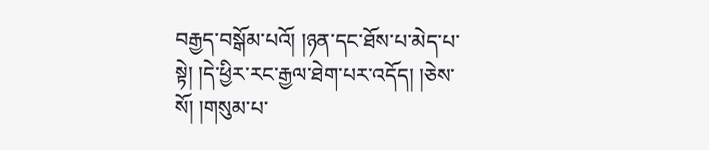བརྒྱད་བསྒོམ་པའོ། །ཉན་དང་ཐོས་པ་མེད་པ་སྟེ། །དེ་ཕྱིར་རང་རྒྱལ་ཐེག་པར་འདོད། །ཅེས་སོ། །གསུམ་པ་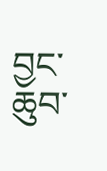བྱང་ཆུབ་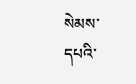སེམས་དཔའི་